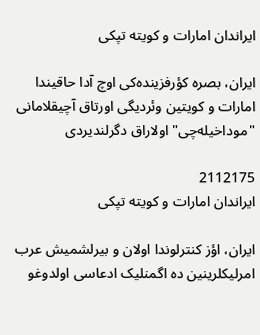ایراندان امارات و کویته تپکی

ایران، بصره کؤرفزینده‌کی اوچ آدا حاقیندا امارات و کویتین وئردیگی اورتاق آچیقلامانی "موداخیله‌چی" اولاراق دگرلندیردی

2112175
ایراندان امارات و کویته تپکی

ایران، اؤز کنترلوندا اولان و بیرلشمیش عرب امرلیکلرینین ده اگمنلیک ادعاسی اولدوغو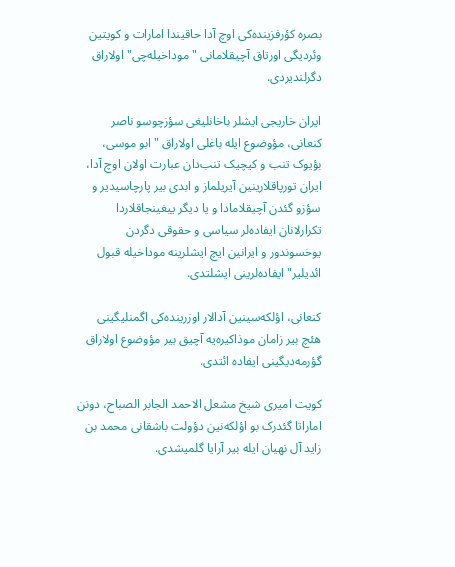بصره کؤرفزینده‌کی اوچ آدا حاقیندا امارات و کویتین وئردیگی اورتاق آچیقلامانی "موداخیله‌چی" اولاراق دگرلندیردی.

ایران خاریجی ایشلر باخانلیغی سؤزچوسو ناصر کنعانی، مؤوضوع ایله باغلی اولاراق "ابو موسی، بؤیوک تنب و کیچیک تنب‌دان عبارت اولان اوچ آدا، ایران تورپاقلارینین آیریلماز و ابدی بیر پارچاسیدیر و سؤزو گئدن آچیقلامادا و یا دیگر ییغینجاقلاردا تکرارلانان ایفاده‌لر سیاسی و حقوقی دگردن یوخسوندور و ایرانین ایچ ایشلرینه موداخیله قبول ائدیلیر" ایفاده‌لرینی ایشلتدی.

کنعانی، اؤلکه‌سینین آدالار اوزرینده‌کی اگمنلیگینی هئچ بیر زامان موذاکیره‌یه آچیق بیر مؤوضوع اولاراق گؤرمه‌دیگینی ایفاده ائتدی.

کویت امیری شیخ مشعل الاحمد الجابر الصباح، دونن اماراتا گئد‌رک بو اؤلکه‌نین دؤولت باشقانی محمد بن زاید آل نهیان ایله بیر آرایا گلمیشدی.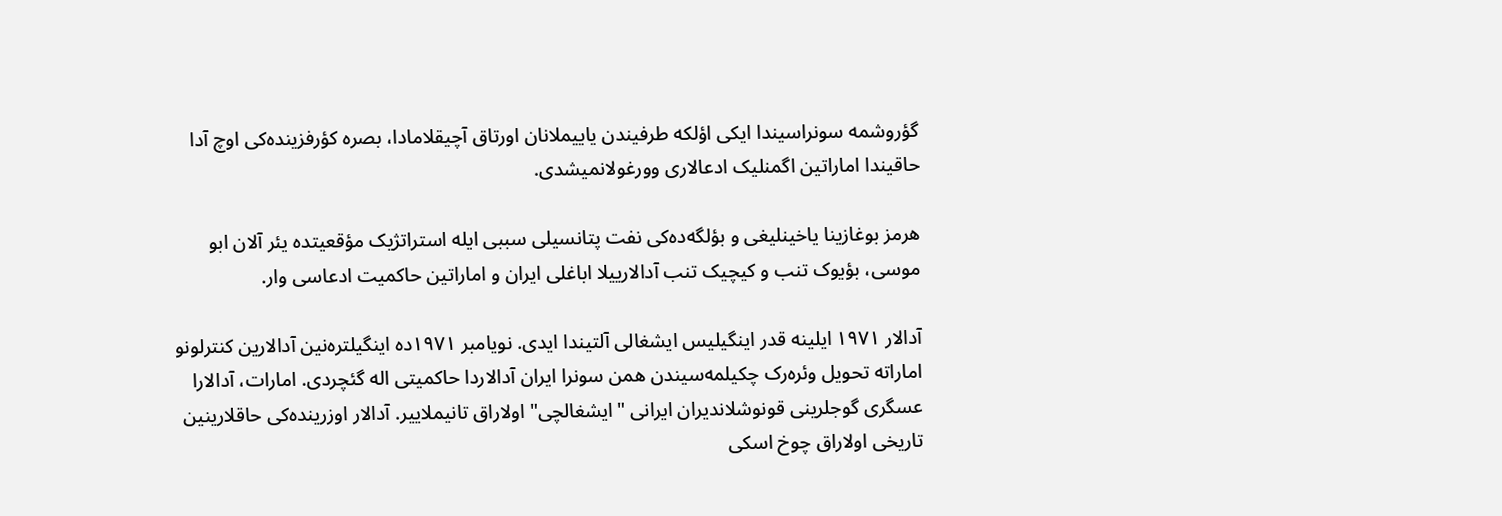گؤروشمه سونراسیندا ایکی اؤلکه طرفیندن یاییملانان اورتاق آچیقلامادا، بصره کؤرفزینده‌کی اوچ آدا حاقیندا اماراتین اگمنلیک ادعالاری وورغولانمیشدی.

هرمز بوغازینا یاخینلیغی و بؤلگه‌ده‌کی نفت پتانسیلی سببی ایله استراتژیک مؤقعیتده یئر آلان ابو موسی، بؤیوک تنب و کیچیک تنب آدالارییلا اباغلی ایران و اماراتین حاکمیت ادعاسی وار.

آدالار ۱۹۷۱ ایلینه قدر اینگیلیس ایشغالی آلتیندا ایدی. نویامبر ۱۹۷۱ده اینگیلتره‌نین آدالارین کنترلونو اماراته تحویل وئره‌رک چکیلمه‌سیندن همن سونرا ایران آدالاردا حاکمیتی اله گئچردی. امارات، آدالارا عسگری گوجلرینی قونوشلاندیران ایرانی "ایشغالچی" اولاراق تانیملاییر. آدالار اوزرینده‌کی حاقلارینین تاریخی اولاراق چوخ اسکی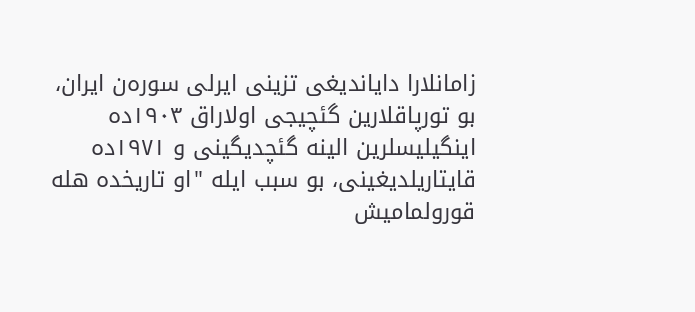زامانلارا دایاندیغی تزینی ایر‌لی سوره‌ن ایران، بو تورپاقلارین گئچیجی اولاراق ۱۹۰۳ده اینگیلیسلرین الینه گئچدیگینی و ۱۹۷۱ده قایتاریلدیغینی، بو سبب ایله "او تاریخده هله قورولمامیش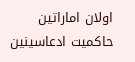اولان اماراتین حاکمیت ادعاسینین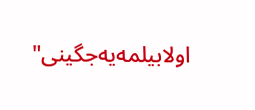اولابیلمه‌یه‌جگینی"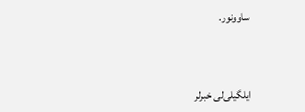ساوونور.



ایلگیلی‌لی خبرلر